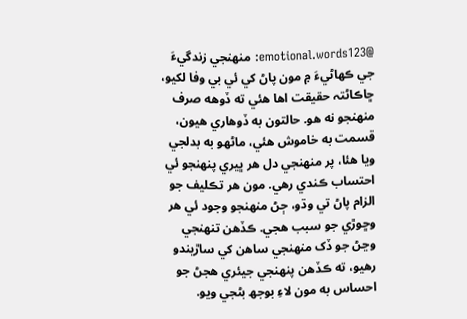@emotional.words123: منهنجي زندگيءَ جي ڪهاڻيءَ ۾ مون پاڻ کي ئي بي وفا لکيو، ڇاڪاڻتہ حقيقت اها هئي ته ڏوهه صرف منهنجو نه هو. حالتون به ڏوهاري هيون، قسمت به خاموش هئي، ماڻهو به بدلجي ويا هئا، پر منهنجي دل هر ڀيري پنهنجو ئي احتساب ڪندي رهي. مون هر تڪليف جو الزام پاڻ تي وڌو، ڄڻ منهنجو وجود ئي هر وڇوڙي جو سبب هجي. ڪڏهن تنهنجي وڃڻ جو ڏک منهنجي ساهن کي ساڙيندو رهيو، ته ڪڏهن پنهنجي جيئري هجڻ جو احساس به مون لاءِ بوجھ بڻجي ويو.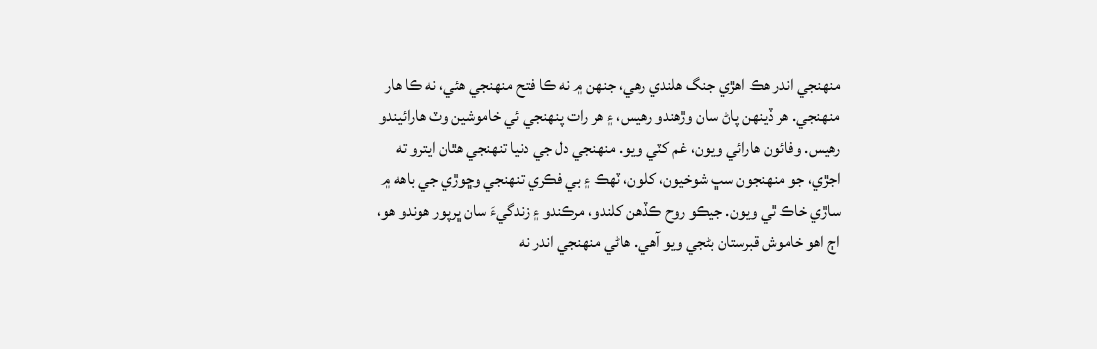منهنجي اندر هڪ اهڙي جنگ هلندي رهي، جنهن ۾ نه ڪا فتح منهنجي هئي، نه ڪا هار منهنجي. هر ڏينهن پاڻ سان وڙهندو رهيس، ۽ هر رات پنهنجي ئي خاموشين وٽ هارائيندو رهيس. وفائون هارائي ويون، غم کٽي ويو. منهنجي دل جي دنيا تنهنجي هٿان ايترو ته اجڙي، جو منهنجون سڀ شوخيون، کلون، ٽهڪ ۽ بي فڪري تنهنجي وڇوڙي جي باهه ۾ ساڙي خاڪ ٿي ويون. جيڪو روح ڪڏهن کلندو، مرڪندو ۽ زندگيءَ سان ڀرپور هوندو هو، اڄ اهو خاموش قبرستان بڻجي ويو آهي. هاڻي منهنجي اندر نه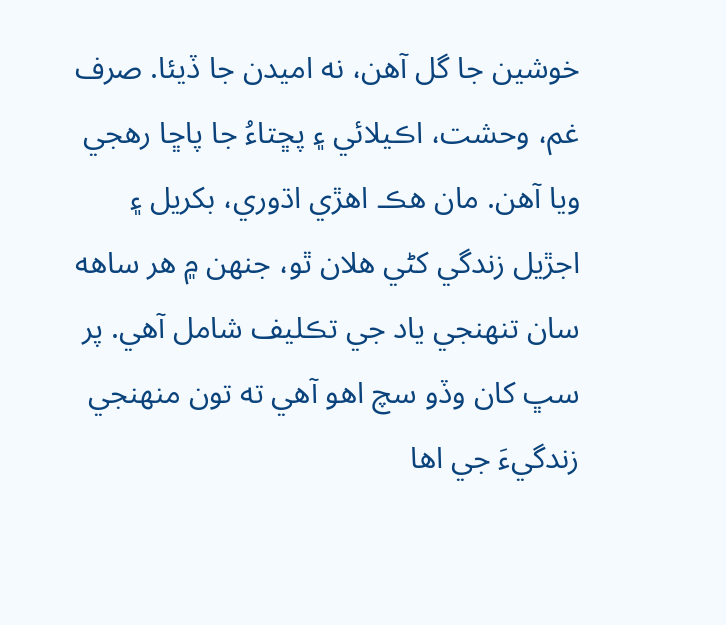خوشين جا گل آهن، نه اميدن جا ڏيئا. صرف غم، وحشت، اڪيلائي ۽ پڇتاءُ جا پاڇا رهجي ويا آهن. مان هڪ اهڙي اڌوري، بکريل ۽ اجڙيل زندگي کڻي هلان ٿو، جنهن ۾ هر ساهه سان تنهنجي ياد جي تڪليف شامل آهي. پر سڀ کان وڏو سچ اهو آهي ته تون منهنجي زندگيءَ جي اها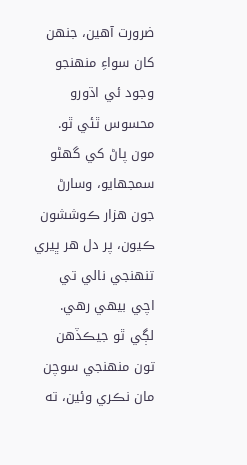ضرورت آهين، جنهن کان سواءِ منهنجو وجود ئي اڌورو محسوس ٿئي ٿو. مون پاڻ کي گهڻو سمجهايو، وسارڻ جون هزار ڪوششون ڪيون، پر دل هر ڀيري تنهنجي نالي تي اچي بيهي رهي. لڳي ٿو جيڪڏهن تون منهنجي سوچن مان نڪري وئين، ته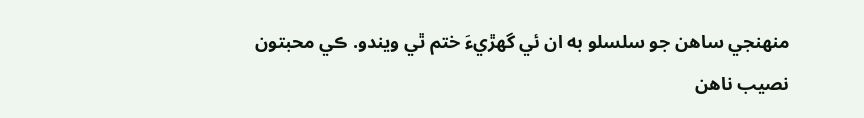منهنجي ساهن جو سلسلو به ان ئي گهڙيءَ ختم ٿي ويندو. ڪي محبتون نصيب ناهن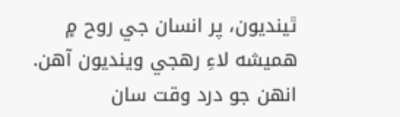ٿينديون، پر انسان جي روح ۾ هميشه لاءِ رهجي وينديون آهن. انهن جو درد وقت سان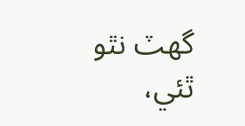گهٽ نٿو ٿئي،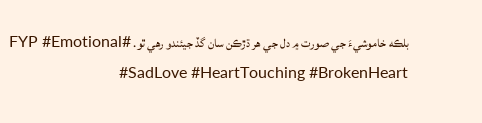بلڪه خاموشيءَ جي صورت ۾ دل جي هر ڌڙڪن سان گڏ جيئندو رهي ٿو. #FYP #Emotional #SadLove #HeartTouching #BrokenHeart